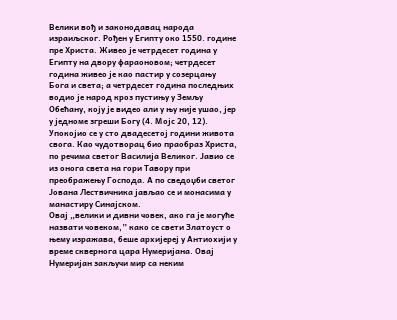Велики вођ и законодавац народа израиљског. Рођен у Египту око 1550. године пре Христа. Живео је четрдесет година у Египту на двору фараоновом; четрдесет година живео је као пастир у созерцању Бога и света; а четрдесет година последњих водио је народ кроз пустињу у Земљу Обећану, коју је видео али у њу није ушао, јер у једноме згреши Богу (4. Мојс 20, 12). Упокојио се у сто двадесетој години живота свога. Као чудотворац био праобраз Христа, по речима светог Василија Великог. Јавио се из онога света на гори Тавору при преображењу Господа. А по сведоџби светог Јована Лествичника јављао се и монасима у манастиру Синајском.
Овај „велики и дивни човек, ако га је могуће назвати човеком,” како се свети Златоуст о њему изражава, беше архијереј у Антиохији у време сквернога цара Нумеријана. Овај Нумеријан закључи мир са неким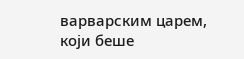варварским царем, који беше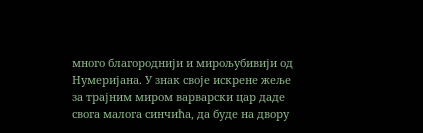много благороднији и мирољубивији од Нумеријана. У знак своје искрене жеље за трајним миром варварски цар даде свога малога синчића, да буде на двору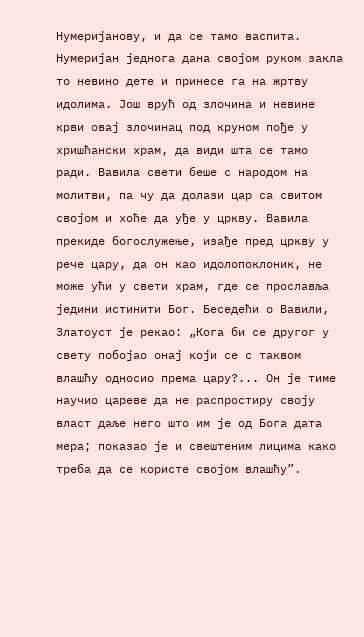Нумеријанову, и да се тамо васпита. Нумеријан једнога дана својом руком закла то невино дете и принесе га на жртву идолима. Још врућ од злочина и невине крви овај злочинац под круном пође у хришћански храм, да види шта се тамо ради. Вавила свети беше с народом на молитви, па чу да долази цар са свитом својом и хоће да уђе у цркву. Вавила прекиде богослужење, изађе пред цркву у рече цару, да он као идолопоклоник, не може ући у свети храм, где се прославља једини истинити Бог. Беседећи о Вавили, Златоуст је рекао: „Кога би се другог у свету побојао онај који се с таквом влашћу односио према цару?... Он је тиме научио цареве да не распростиру своју власт даље него што им је од Бога дата мера; показао је и свештеним лицима како треба да се користе својом влашћу”.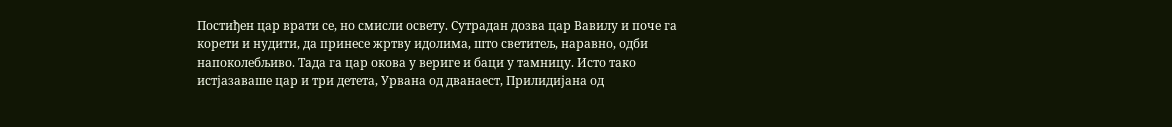Постиђен цар врати се, но смисли освету. Сутрадан дозва цар Вавилу и поче га корети и нудити, да принесе жртву идолима, што светитељ, наравно, одби напоколебљиво. Тада га цар окова у вериге и баци у тамницу. Исто тако истјазаваше цар и три детета, Урвана од дванаест, Прилидијана од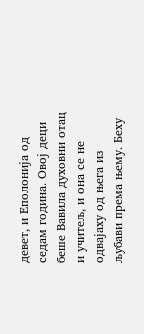девет, и Еполонија од седам година. Овој деци беше Вавила духовни отац и учитељ, и она се не одвајаху од њега из љубави према њему. Беху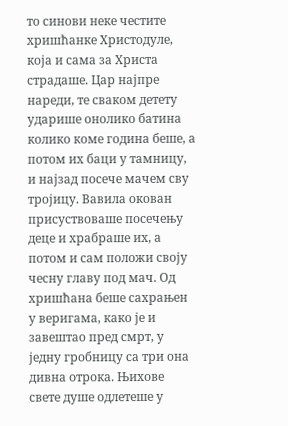то синови неке честите хришћанке Христодуле, која и сама за Христа страдаше. Цар најпре нареди, те сваком детету ударише онолико батина колико коме година беше, а потом их баци у тамницу, и најзад посече мачем сву тројицу. Вавила окован присуствоваше посечењу деце и храбраше их, а потом и сам положи своју чесну главу под мач. Од хришћана беше сахрањен у веригама, како је и завештао пред смрт, у једну гробницу са три она дивна отрока. Њихове свете душе одлетеше у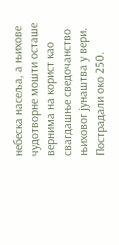небеска насеља, а њихове чудотворне мошти осташе вернима на корист као свагдашње сведочанство њиховог јунаштва у вери. Пострадали око 250.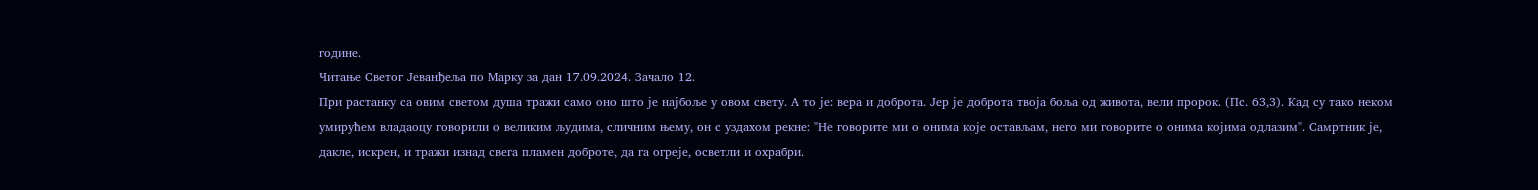године.
Читање Светог Јеванђеља по Марку за дан 17.09.2024. Зачало 12.
При растанку са овим светом душа тражи само оно што је најбоље у овом свету. А то је: вера и доброта. Јер је доброта твоја боља од живота, вели пророк. (Пс. 63,3). Кад су тако неком умирућем владаоцу говорили о великим људима, сличним њему, он с уздахом рекне: "Не говорите ми о онима које остављам, него ми говорите о онима којима одлазим". Самртник је, дакле, искрен, и тражи изнад свега пламен доброте, да га огреје, осветли и охрабри.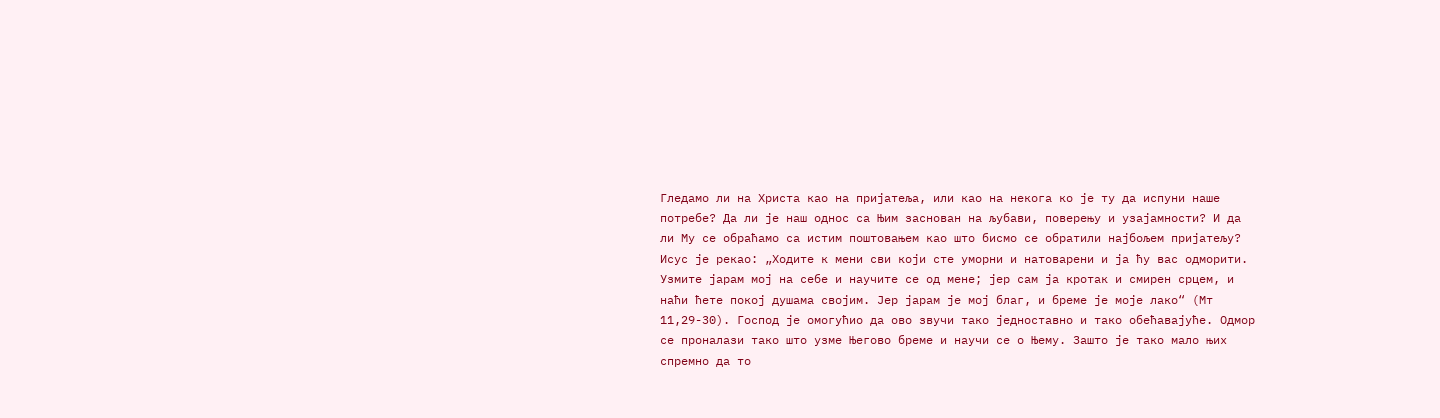Гледамо ли на Христа као на пријатеља, или као на некога ко је ту да испуни наше потребе? Да ли је наш однос са Њим заснован на љубави, поверењу и узајамности? И да ли Му се обраћамо са истим поштовањем као што бисмо се обратили најбољем пријатељу?
Исус је рекао: „Ходите к мени сви који сте уморни и натоварени и ја ћу вас одморити. Узмите јарам мој на себе и научите се од мене; јер сам ја кротак и смирен срцем, и наћи ћете покој душама својим. Јер јарам је мој благ, и бреме је моје лако“ (Мт 11,29-30). Господ је омогућио да ово звучи тако једноставно и тако обећавајуће. Одмор се проналази тако што узме Његово бреме и научи се о Њему. Зашто је тако мало њих спремно да то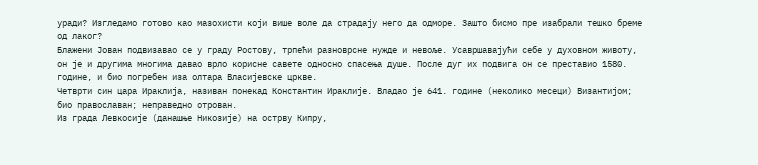уради? Изгледамо готово као мазохисти који више воле да страдају него да одморе. Зашто бисмо пре изабрали тешко бреме од лаког?
Блажени Јован подвизавао се у граду Ростову, трпећи разноврсне нужде и невоље. Усавршавајући себе у духовном животу, он је и другима многима давао врло корисне савете односно спасења душе. После дуг их подвига он се преставио 1580. године, и био погребен иза олтара Власијевске цркве.
Четврти син цара Ираклија, називан понекад Константин Ираклије. Владао је 641. године (неколико месеци) Византијом; био православан; неправедно отрован.
Из града Левкосије (данашње Никозије) на острву Кипру,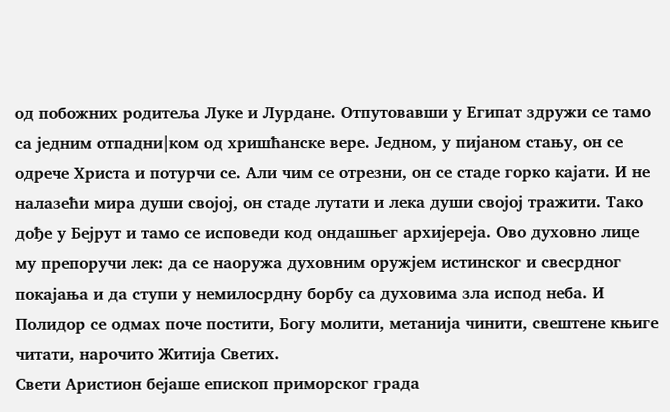од побожних родитеља Луке и Лурдане. Отпутовавши у Египат здружи се тамо са једним отпадни|ком од хришћанске вере. Једном, у пијаном стању, он се одрече Христа и потурчи се. Али чим се отрезни, он се стаде горко кајати. И не налазећи мира души својој, он стаде лутати и лека души својој тражити. Тако дође у Бејрут и тамо се исповеди код ондашњег архијереја. Ово духовно лице му препоручи лек: да се наоружа духовним оружјем истинског и свесрдног покајања и да ступи у немилосрдну борбу са духовима зла испод неба. И Полидор се одмах поче постити, Богу молити, метанија чинити, свештене књиге читати, нарочито Житија Светих.
Свети Аристион бејаше епископ приморског града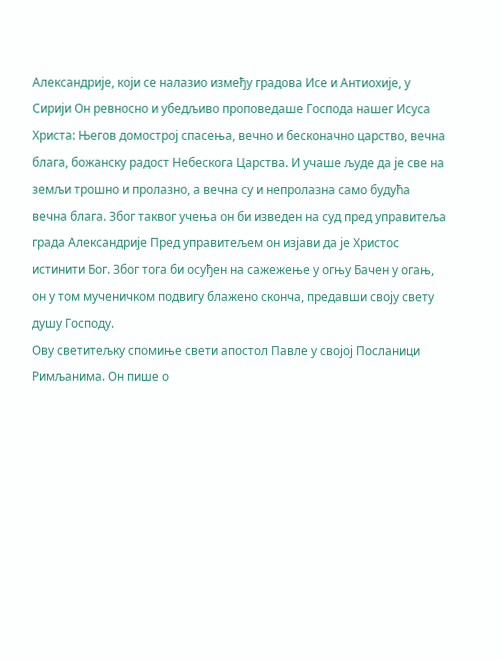Александрије, који се налазио између градова Исе и Антиохије, у Сирији Он ревносно и убедљиво проповедаше Господа нашег Исуса Христа: Његов домострој спасења, вечно и бесконачно царство, вечна блага, божанску радост Небескога Царства. И учаше људе да је све на земљи трошно и пролазно, а вечна су и непролазна само будућа вечна блага. Због таквог учења он би изведен на суд пред управитеља града Александрије Пред управитељем он изјави да је Христос истинити Бог. Због тога би осуђен на сажежење у огњу Бачен у огањ, он у том мученичком подвигу блажено сконча, предавши своју свету душу Господу.
Ову светитељку спомиње свети апостол Павле у својој Посланици Римљанима. Он пише о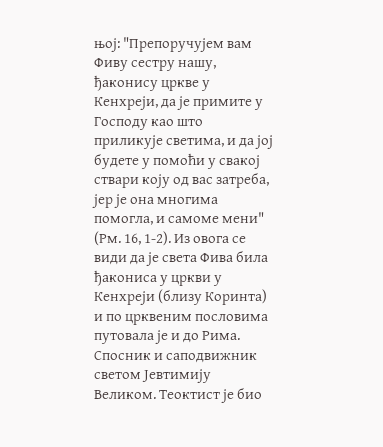њој: "Препоручујем вам Фиву сестру нашу, ђаконису цркве у Кенхреји, да је примите у Господу као што приликује светима, и да јој будете у помоћи у свакој ствари коју од вас затреба, јер је она многима помогла, и самоме мени" (Рм. 16, 1-2). Из овога се види да је света Фива била ђакониса у цркви у Кенхреји (близу Коринта) и по црквеним пословима путовала је и до Рима.
Спосник и саподвижник светом Јевтимију Великом. Теоктист је био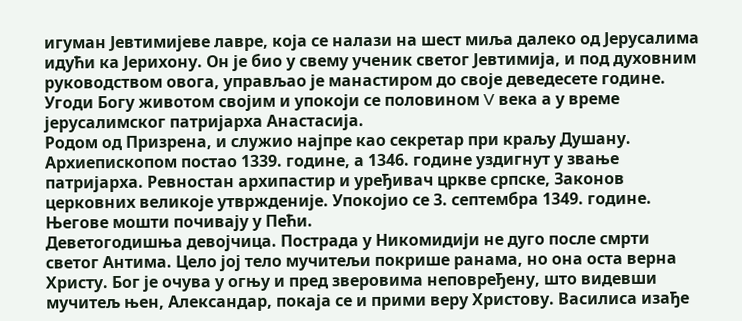игуман Јевтимијеве лавре, која се налази на шест миља далеко од Јерусалима идући ка Јерихону. Он је био у свему ученик светог Јевтимија, и под духовним руководством овога, управљао је манастиром до своје деведесете године. Угоди Богу животом својим и упокоји се половином V века а у време јерусалимског патријарха Анастасија.
Родом од Призрена, и служио најпре као секретар при краљу Душану. Архиепископом постао 1339. године, а 1346. године уздигнут у звање патријарха. Ревностан архипастир и уређивач цркве српске, Законов церковних великоје утвржденије. Упокојио се 3. септембра 1349. године. Његове мошти почивају у Пећи.
Деветогодишња девојчица. Пострада у Никомидији не дуго после смрти светог Антима. Цело јој тело мучитељи покрише ранама, но она оста верна Христу. Бог је очува у огњу и пред зверовима неповређену, што видевши мучитељ њен, Александар, покаја се и прими веру Христову. Василиса изађе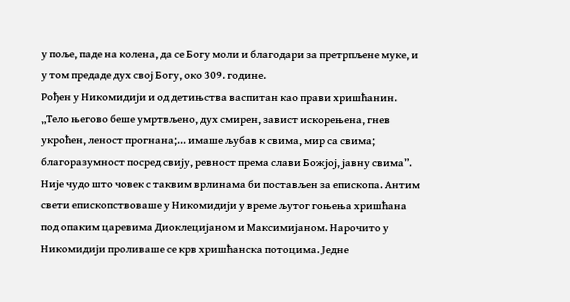у поље, паде на колена, да се Богу моли и благодари за претрпљене муке, и у том предаде дух свој Богу, око 309. године.
Рођен у Никомидији и од детињства васпитан као прави хришћанин. „Тело његово беше умртвљено, дух смирен, завист искорењена, гнев укроћен, леност прогнана;... имаше љубав к свима, мир са свима; благоразумност посред свију, ревност према слави Божјој, јавну свима”. Није чудо што човек с таквим врлинама би постављен за епископа. Антим свети епископствоваше у Никомидији у време љутог гоњења хришћана под опаким царевима Диоклецијаном и Максимијаном. Нарочито у Никомидији проливаше се крв хришћанска потоцима. Једне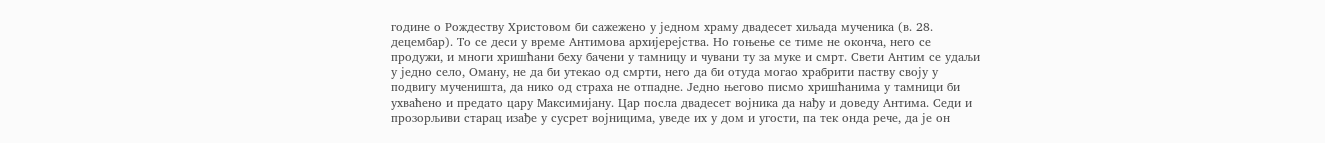године о Рождеству Христовом би сажежено у једном храму двадесет хиљада мученика (в. 28. децембар). То се деси у време Антимова архијерејства. Но гоњење се тиме не оконча, него се продужи, и многи хришћани беху бачени у тамницу и чувани ту за муке и смрт. Свети Антим се удаљи у једно село, Оману, не да би утекао од смрти, него да би отуда могао храбрити паству своју у подвигу мученишта, да нико од страха не отпадне. Једно његово писмо хришћанима у тамници би ухваћено и предато цару Максимијану. Цар посла двадесет војника да нађу и доведу Антима. Седи и прозорљиви старац изађе у сусрет војницима, уведе их у дом и угости, па тек онда рече, да је он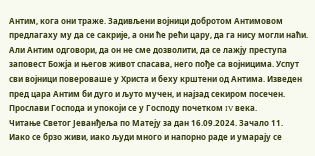Антим, кога они траже. Задивљени војници добротом Антимовом предлагаху му да се сакрије, а они ће рећи цару, да га нису могли наћи. Али Антим одговори, да он не сме дозволити, да се лажју преступа заповест Божја и његов живот спасава, него пође са војницима. Успут сви војници повероваше у Христа и беху крштени од Антима. Изведен пред цара Антим би дуго и љуто мучен, и најзад секиром посечен. Прослави Господа и упокоји се у Господу почетком IV века.
Читање Светог Јеванђеља по Матеју за дан 16.09.2024. Зачало 11.
Иако се брзо живи, иако људи много и напорно раде и умарају се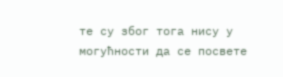те су због тога нису у могућности да се посвете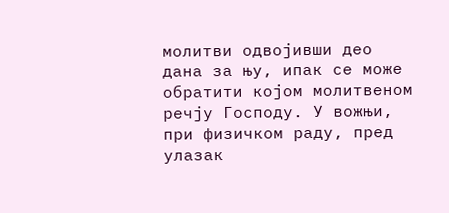молитви одвојивши део дана за њу, ипак се може обратити којом молитвеном речју Господу. У вожњи, при физичком раду, пред улазак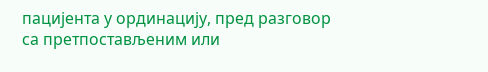пацијента у ординацију, пред разговор са претпостављеним или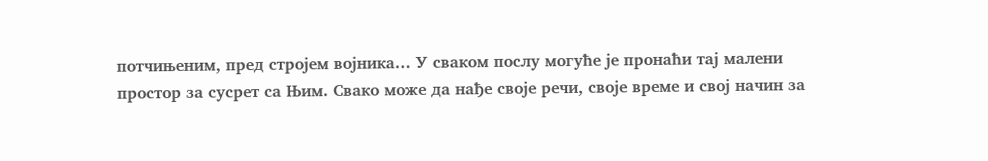потчињеним, пред стројем војника… У сваком послу могуће је пронаћи тај малени простор за сусрет са Њим. Свако може да нађе своје речи, своје време и свој начин за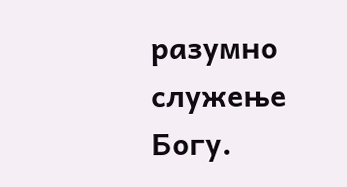разумно служење Богу.